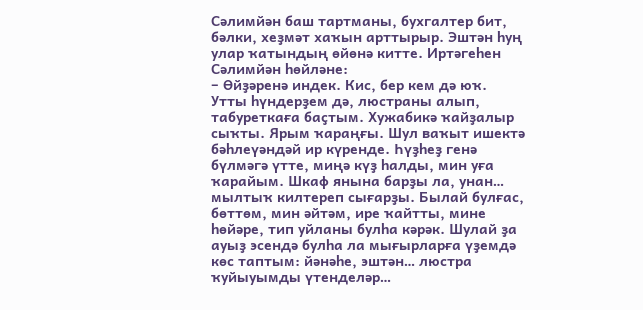Сәлимйән баш тартманы, бухгалтер бит, бәлки, хеҙмәт хаҡын арттырыр. Эштән һуң улар ҡатындың өйөнә китте. Иртәгеһен Сәлимйән һөйләне:
– Өйҙәренә индек. Кис, бер кем дә юҡ. Утты һүндерҙем дә, люстраны алып, табуреткаға баҫтым. Хужабикә ҡайҙалыр сыҡты. Ярым ҡараңғы. Шул ваҡыт ишектә бәһлеүәндәй ир күренде. Һүҙһеҙ генә бүлмәгә үтте, миңә күҙ һалды, мин уға ҡарайым. Шкаф янына барҙы ла, унан… мылтыҡ килтереп сығарҙы. Былай булғас, бөттөм, мин әйтәм, ире ҡайтты, мине һөйәре, тип уйланы булһа кәрәк. Шулай ҙа ауыҙ эсендә булһа ла мығырларға үҙемдә көс таптым: йәнәһе, эштән… люстра ҡуйыуымды үтенделәр…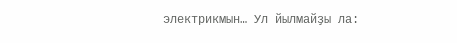электрикмын… Ул йылмайҙы ла: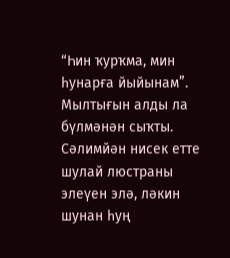“Һин ҡурҡма, мин һунарға йыйынам”. Мылтығын алды ла бүлмәнән сыҡты.
Сәлимйән нисек етте шулай люстраны элеүен элә, ләкин шунан һуң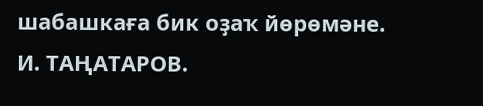шабашкаға бик оҙаҡ йөрөмәне.
И. ТАҢАТАРОВ.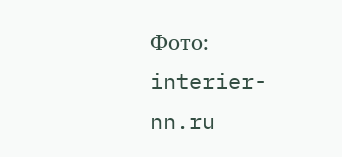Фото: interier-nn.ru